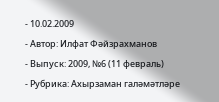- 10.02.2009
- Автор: Илфат Фәйзрахманов
- Выпуск: 2009, №6 (11 февраль)
- Рубрика: Ахырзаман галәмәтләре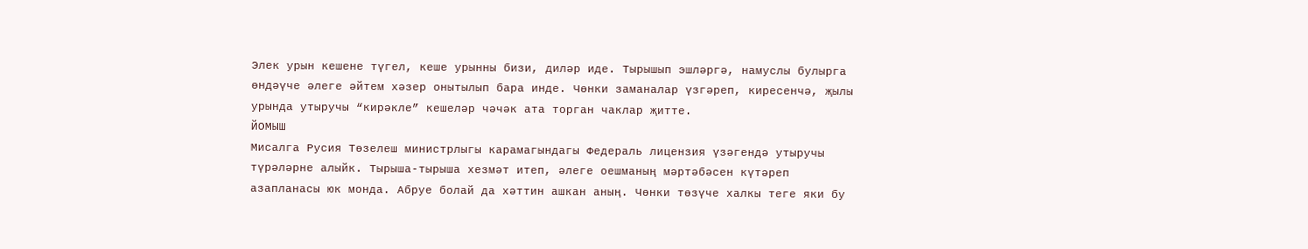Элек урын кешене түгел, кеше урынны бизи, диләр иде. Тырышып эшләргә, намуслы булырга өндәүче әлеге әйтем хәзер онытылып бара инде. Чөнки заманалар үзгәреп, киресенчә, җылы урында утыручы “кирәкле” кешеләр чәчәк ата торган чаклар җитте.
ЙОМЫШ
Мисалга Русия Төзелеш министрлыгы карамагындагы Федераль лицензия үзәгендә утыручы түрәләрне алыйк. Тырыша-тырыша хезмәт итеп, әлеге оешманың мәртәбәсен күтәреп азапланасы юк монда. Абруе болай да хәттин ашкан аның. Чөнки төзүче халкы теге яки бу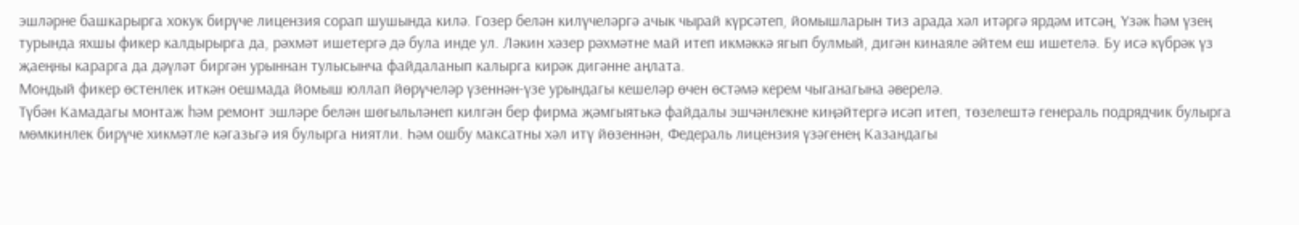эшләрне башкарырга хокук бирүче лицензия сорап шушында килә. Гозер белән килүчеләргә ачык чырай күрсәтеп, йомышларын тиз арада хәл итәргә ярдәм итсәң, Үзәк һәм үзең турында яхшы фикер калдырырга да, рәхмәт ишетергә дә була инде ул. Ләкин хәзер рәхмәтне май итеп икмәккә ягып булмый, дигән кинаяле әйтем еш ишетелә. Бу исә күбрәк үз җаеңны карарга да дәүләт биргән урыннан тулысынча файдаланып калырга кирәк дигәнне аңлата.
Мондый фикер өстенлек иткән оешмада йомыш юллап йөрүчеләр үзеннән-үзе урындагы кешеләр өчен өстәмә керем чыганагына әверелә.
Түбән Камадагы монтаж һәм ремонт эшләре белән шөгыльләнеп килгән бер фирма җәмгыятькә файдалы эшчәнлекне киңәйтергә исәп итеп, төзелештә генераль подрядчик булырга мөмкинлек бирүче хикмәтле кәгазьгә ия булырга ниятли. Һәм ошбу максатны хәл итү йөзеннән, Федераль лицензия үзәгенең Казандагы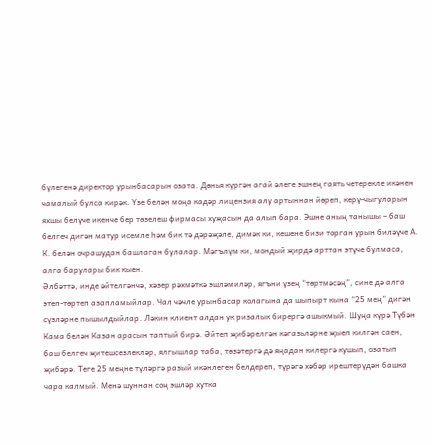бүлегенә директор урынбасарын озата. Дөнья күргән агай әлеге эшнең гаять четерекле икәнен чамалый булса кирәк. Үзе белән моңа кадәр лицензия алу артыннан йөреп, керү-чыгуларын яхшы белүче икенче бер төзелеш фирмасы хуҗасын да алып бара. Эшне аның танышы – баш белгеч дигән матур исемле һәм бик тә дәрәҗәле, димәк ки, кешене бизи торган урын биләүче А. К. белән очрашудан башлаган булалар. Мәгълүм ки, мондый җирдә арттан этүче булмаса, алга барулары бик кыен.
Әлбәттә, инде әйтелгәнчә, хәзер рәхмәткә эшләмиләр, ягъни үзең “төртмәсәң”, сине дә алга этеп-төртеп азапламыйлар. Чал чәчле урынбасар колагына да шыпырт кына “25 мең” дигән сүзләрне пышылдыйлар. Ләкин клиент алдан ук ризалык бирергә ашыкмый. Шуңа күрә Түбән Кама белән Казан арасын таптый бирә. Әйтеп җибәрелгән кәгазьләрне җыеп килгән саен, баш белгеч җитешсезлекләр, ялгышлар таба, төзәтергә дә яңадан килергә кушып, озатып җибәрә. Теге 25 меңне түләргә разый икәнлеген белдереп, түрәгә хәбәр ирештерүдән башка чара калмый. Менә шуннан соң эшләр хутка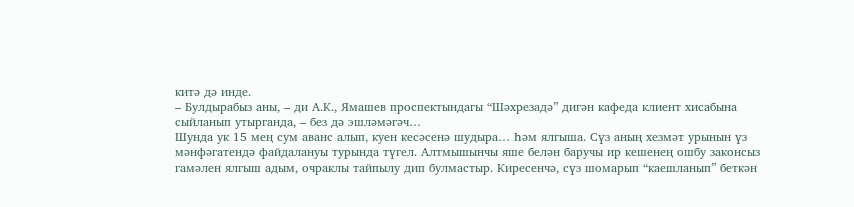китә дә инде.
– Булдырабыз аны, – ди А.К., Ямашев проспектындагы “Шәхрезадә” дигән кафеда клиент хисабына сыйланып утырганда, – без дә эшләмәгәч…
Шунда ук 15 мең сум аванс алып, куен кесәсенә шудыра… Һәм ялгыша. Сүз аның хезмәт урынын үз мәнфәгатендә файдалануы турында түгел. Алтмышынчы яше белән баручы ир кешенең ошбу законсыз гамәлен ялгыш адым, очраклы тайпылу дип булмастыр. Киресенчә, сүз шомарып “каешланып” беткән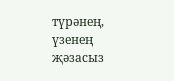түрәнең, үзенең җәзасыз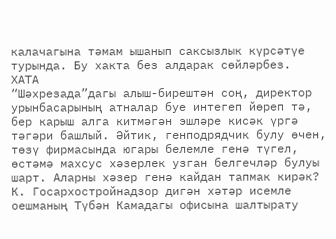калачагына тәмам ышанып саксызлык күрсәтүе турында. Бу хакта без алдарак сөйләрбез.
ХАТА
“Шәхрезада”дагы алыш-бирештән соң, директор урынбасарының атналар буе интегеп йөреп тә, бер карыш алга китмәгән эшләре кисәк үргә тәгәри башлый. Әйтик, генподрядчик булу өчен, төзү фирмасында югары белемле генә түгел, өстәмә махсус хәзерлек узган белгечләр булуы шарт. Аларны хәзер генә кайдан тапмак кирәк? К. Госархостройнадзор дигән хәтәр исемле оешманың Түбән Камадагы офисына шалтырату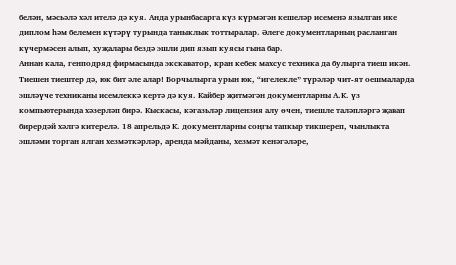белән, мәсьәлә хәл ителә дә куя. Анда урынбасарга күз күрмәгән кешеләр исеменә язылган ике диплом һәм белемен күтәрү турында таныклык тоттыралар. Әлеге документларның расланган күчермәсен алып, хуҗалары бездә эшли дип язып куясы гына бар.
Аннан кала, генподряд фирмасында экскаватор, кран кебек махсус техника да булырга тиеш икән. Тиешен тиештер дә, юк бит әле алар! Борчылырга урын юк, “игелекле” түрәләр чит-ят оешмаларда эшләүче техниканы исемлеккә кертә дә куя. Кайбер җитмәгән документларны А.К. үз компьютерында хәзерләп бирә. Кыскасы, кәгазьләр лицензия алу өчен, тиешле таләпләргә җавап бирердәй хәлгә китерелә. 18 апрельдә К. документларны соңгы тапкыр тикшереп, чынлыкта эшләми торган ялган хезмәткәрләр, аренда мәйданы, хезмәт кенәгәләре,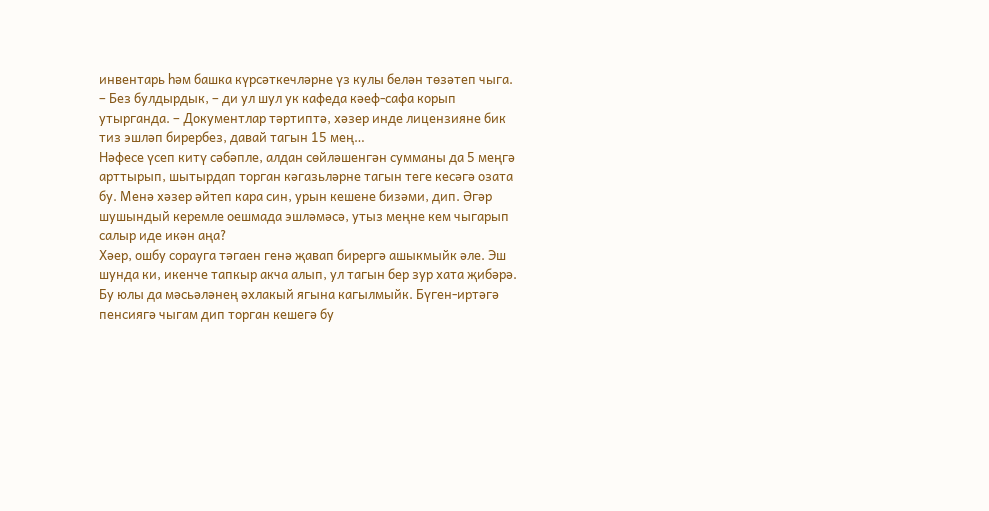инвентарь һәм башка күрсәткечләрне үз кулы белән төзәтеп чыга.
– Без булдырдык, – ди ул шул ук кафеда кәеф-сафа корып утырганда. – Документлар тәртиптә, хәзер инде лицензияне бик тиз эшләп бирербез, давай тагын 15 мең…
Нәфесе үсеп китү сәбәпле, алдан сөйләшенгән сумманы да 5 меңгә арттырып, шытырдап торган кәгазьләрне тагын теге кесәгә озата бу. Менә хәзер әйтеп кара син, урын кешене бизәми, дип. Әгәр шушындый керемле оешмада эшләмәсә, утыз меңне кем чыгарып салыр иде икән аңа?
Хәер, ошбу сорауга тәгаен генә җавап бирергә ашыкмыйк әле. Эш шунда ки, икенче тапкыр акча алып, ул тагын бер зур хата җибәрә. Бу юлы да мәсьәләнең әхлакый ягына кагылмыйк. Бүген-иртәгә пенсиягә чыгам дип торган кешегә бу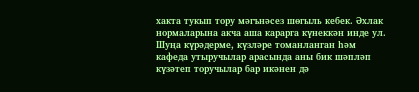хакта тукып тору мәгънәсез шөгыль кебек. Әхлак нормаларына акча аша карарга күнеккән инде ул. Шуңа күрәдерме, күзләре томанланган һәм кафеда утыручылар арасында аны бик шәпләп күзәтеп торучылар бар икәнен дә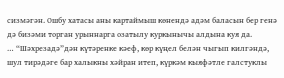сизмәгән. Ошбу хатасы аны картаймыш көнендә адәм баласын бер генә дә бизәми торган урыннарга озатылу куркынычы алдына куя да.
… “Шәхрезадә”дән күтәренке кәеф, көр күңел белән чыгып килгәндә, шул тирәдәге бар халыкны хәйран итеп, күркәм кыяфәтле галстуклы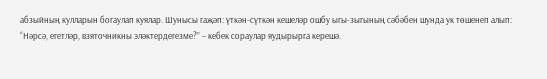абзыйның кулларын богаулап куялар. Шунысы гаҗәп: үткән-сүткән кешеләр ошбу ыгы-зыгының сәбәбен шунда ук төшенеп алып: “Нәрсә, егетләр, взяточникны эләктердегезме?” – кебек сораулар яудырырга керешә.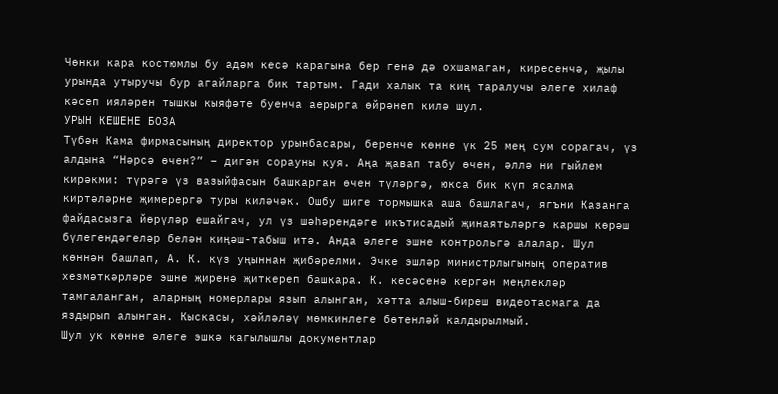Чөнки кара костюмлы бу адәм кесә карагына бер генә дә охшамаган, киресенчә, җылы урында утыручы бур агайларга бик тартым. Гади халык та киң таралучы әлеге хилаф кәсеп ияләрен тышкы кыяфәте буенча аерырга өйрәнеп килә шул.
УРЫН КЕШЕНЕ БОЗА
Түбән Кама фирмасының директор урынбасары, беренче көнне үк 25 мең сум сорагач, үз алдына “Нәрсә өчен?” – дигән сорауны куя. Аңа җавап табу өчен, әллә ни гыйлем кирәкми: түрәгә үз вазыйфасын башкарган өчен түләргә, юкса бик күп ясалма киртәләрне җимерергә туры киләчәк. Ошбу шиге тормышка аша башлагач, ягъни Казанга файдасызга йөрүләр ешайгач, ул үз шәһәрендәге икътисадый җинаятьләргә каршы көрәш бүлегендәгеләр белән киңәш-табыш итә. Анда әлеге эшне контрольгә алалар. Шул көннән башлап, А. К. күз уңыннан җибәрелми. Эчке эшләр министрлыгының оператив хезмәткәрләре эшне җиренә җиткереп башкара. К. кесәсенә кергән меңлекләр тамгаланган, аларның номерлары язып алынган, хәтта алыш-биреш видеотасмага да яздырып алынган. Кыскасы, хәйләләү мөмкинлеге бөтенләй калдырылмый.
Шул ук көнне әлеге эшкә кагылышлы документлар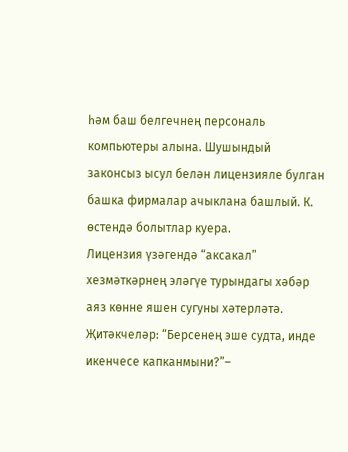һәм баш белгечнең персональ компьютеры алына. Шушындый законсыз ысул белән лицензияле булган башка фирмалар ачыклана башлый. К. өстендә болытлар куера.
Лицензия үзәгендә “аксакал” хезмәткәрнең эләгүе турындагы хәбәр аяз көнне яшен сугуны хәтерләтә. Җитәкчеләр: “Берсенең эше судта, инде икенчесе капканмыни?”–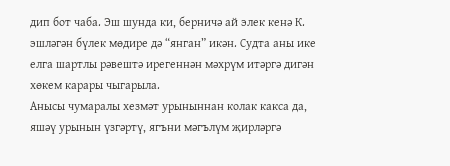дип бот чаба. Эш шунда ки, берничә ай элек кенә К. эшләгән бүлек мөдире дә “янган” икән. Судта аны ике елга шартлы рәвештә ирегеннән мәхрүм итәргә дигән хөкем карары чыгарыла.
Анысы чумаралы хезмәт урыныннан колак какса да, яшәү урынын үзгәртү, ягъни мәгълүм җирләргә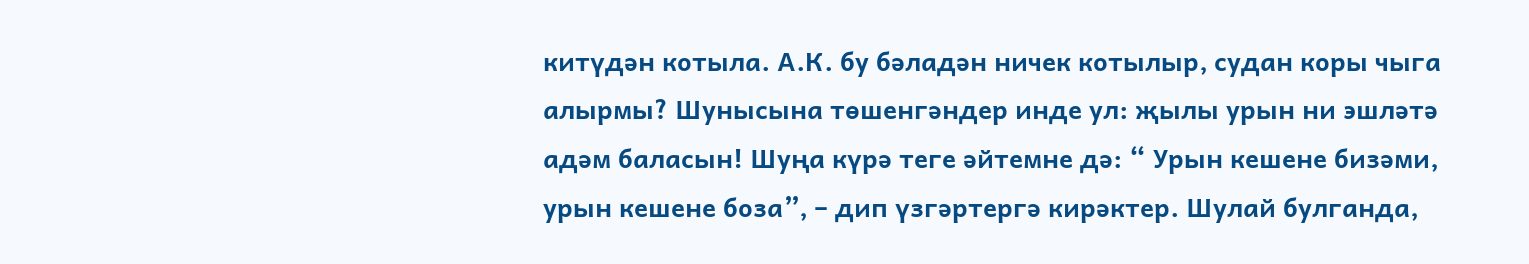китүдән котыла. А.К. бу бәладән ничек котылыр, судан коры чыга алырмы? Шунысына төшенгәндер инде ул: җылы урын ни эшләтә адәм баласын! Шуңа күрә теге әйтемне дә: “ Урын кешене бизәми, урын кешене боза”, – дип үзгәртергә кирәктер. Шулай булганда,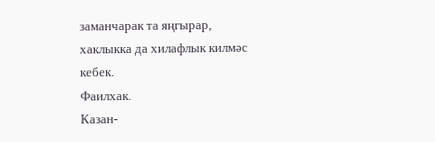заманчарак та яңгырар, хаклыкка да хилафлык килмәс кебек.
Фаилхак.
Казан-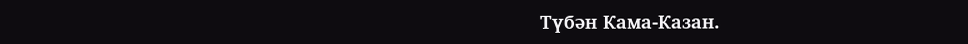Түбән Кама-Казан.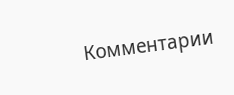Комментарии